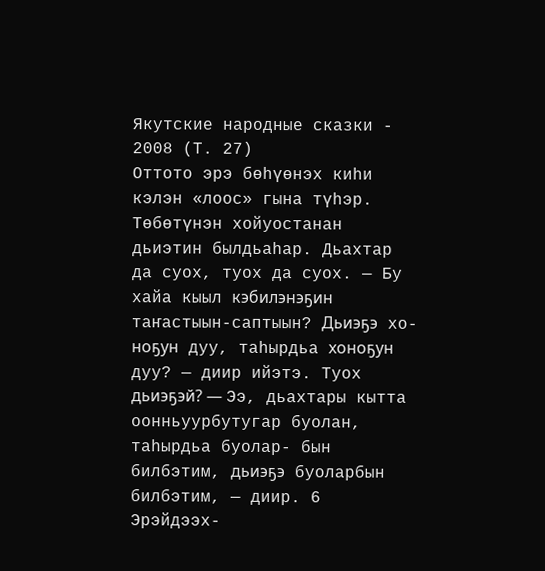Якутские народные сказки - 2008 (Т. 27)
Оттото эрэ бөһүөнэх киһи кэлэн «лоос» гына түһэр. Төбөтүнэн хойуостанан дьиэтин былдьаһар. Дьахтар да суох, туох да суох. — Бу хайа кыыл кэбилэнэҕин таҥастыын-саптыын? Дьиэҕэ хо- ноҕун дуу, таһырдьа хоноҕун дуу? — диир ийэтэ. Туох дьиэҕэй? — Ээ, дьахтары кытта оонньуурбутугар буолан, таһырдьа буолар- бын билбэтим, дьиэҕэ буоларбын билбэтим, — диир. 6 Эрэйдээх-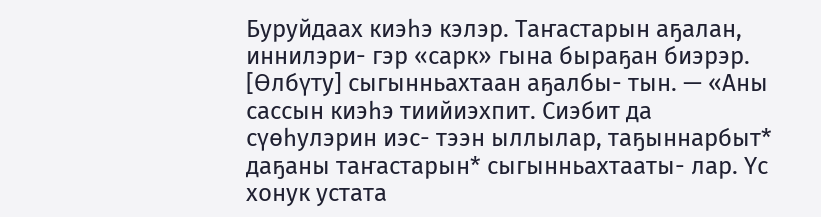Буруйдаах киэһэ кэлэр. Таҥастарын аҕалан, иннилэри- гэр «сарк» гына быраҕан биэрэр. [Өлбүту] сыгынньахтаан аҕалбы- тын. — «Аны сассын киэһэ тиийиэхпит. Сиэбит да сүөһулэрин иэс- тээн ыллылар, таҕыннарбыт* даҕаны таҥастарын* сыгынньахтааты- лар. Үс хонук устата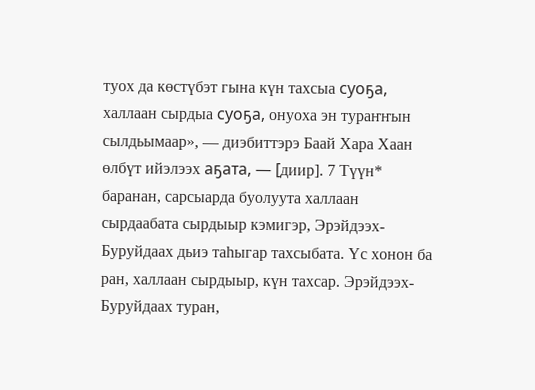туох да көстүбэт гына күн тахсыа суоҕа, халлаан сырдыа суоҕа, онуоха эн тураҥҥын сылдьымаар», — диэбиттэрэ Баай Хара Хаан өлбүт ийэлээх аҕата, — [диир]. 7 Түүн* баранан, сарсыарда буолуута халлаан сырдаабата сырдыыр кэмигэр, Эрэйдээх-Буруйдаах дьиэ таһыгар тахсыбата. Үс хонон ба ран, халлаан сырдыыр, күн тахсар. Эрэйдээх-Буруйдаах туран,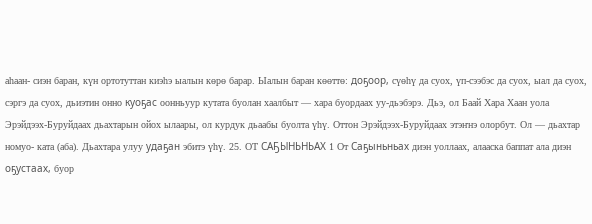аһаан- сиэн баран, күн ортотуттан киэһэ ыалын көрө барар. Ыалын баран көөттө: доҕоор, сүөһү да суох, үп-сээбэс да суох, ыал да суох, сэргэ да суох, дьиэтин онно куоҕас оонньуур кутата буолан хаалбыт — хара буордаах уу-дьэбэрэ. Дьэ, ол Баай Хара Хаан уола Эрэйдээх-Буруйдаах дьахтарын ойох ылаары, ол курдук дьаабы буолта үһү. Оттон Эрэйдээх-Буруйдаах этэҥнэ олорбут. Ол — дьахтар номуо- ката (аба). Дьахтара улуу удаҕан эбитэ үһү. 25. ОТ САҔЫНЬНЬАХ 1 От Саҕыньньах диэн уоллаах, алааска баппат ала диэн оҕустаах, буор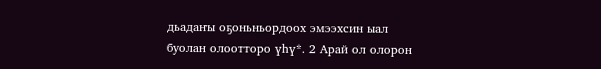дьадаҥы оҕоньньордоох эмээхсин ыал буолан олоотторо үһү*. 2 Арай ол олорон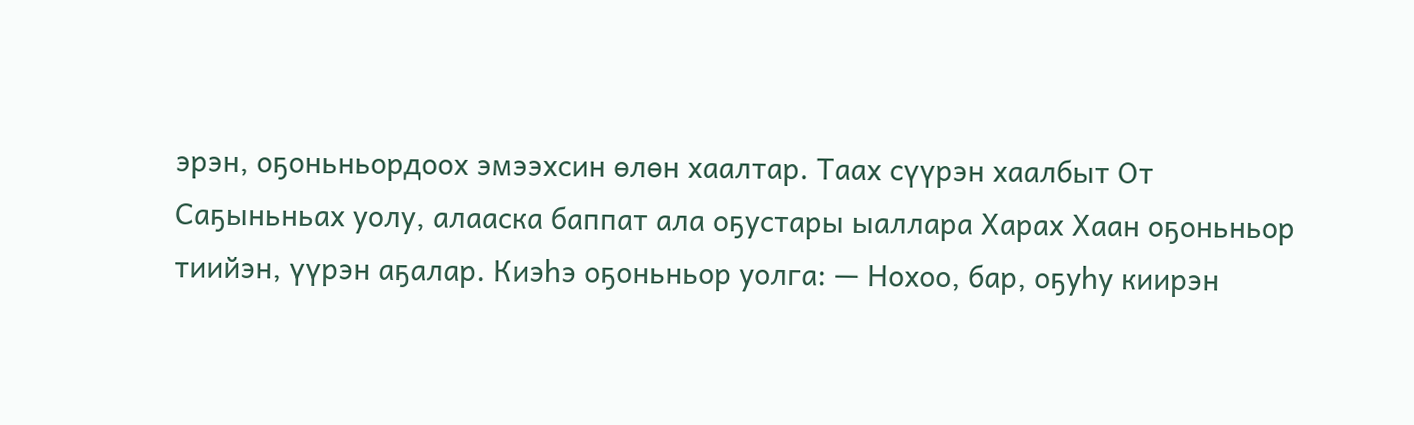эрэн, оҕоньньордоох эмээхсин өлөн хаалтар. Таах сүүрэн хаалбыт От Саҕыньньах уолу, алааска баппат ала оҕустары ыаллара Харах Хаан оҕоньньор тиийэн, үүрэн аҕалар. Киэһэ оҕоньньор уолга: — Нохоо, бар, оҕуһу киирэн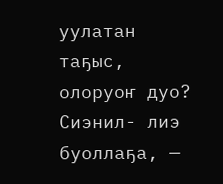уулатан таҕыс, олоруоҥ дуо? Сиэнил- лиэ буоллаҕа, —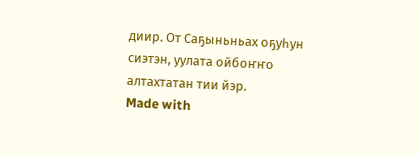диир. От Саҕыньньах оҕуһун сиэтэн, уулата ойбоҥҥо алтахтатан тии йэр.
Made with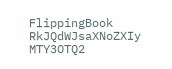FlippingBook
RkJQdWJsaXNoZXIy MTY3OTQ2